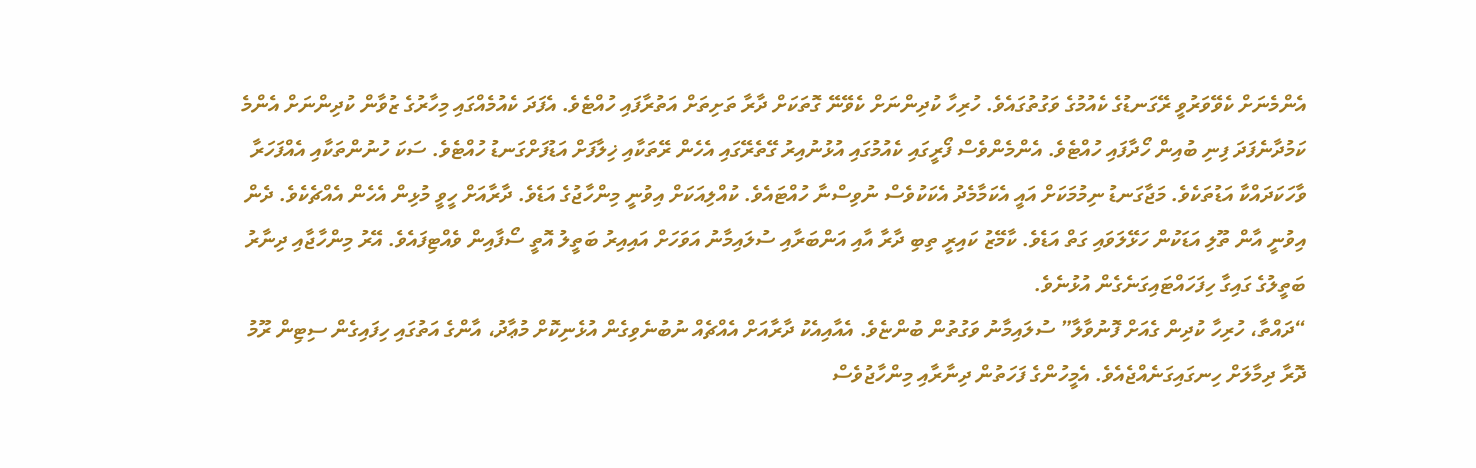އެންމެނަށް ކެވޭވަރުވީ ރޭގަނޑުގެ ކެއުމުގެ ވަގުތުގައެވެ. ހުރިހާ ކުދިންނަށް ކެވޭނޭ ގޮތަކަށް ދާރާ ތަށިތަށް އަތުރާފައި ހުއްޓެވެ. އެފަދަ ކެއުމެއްގައި މިހާރުގެ ޒުވާން ކުދިންނަށް އެންމެ ކަމުދާނެފަދަ ފިނި ބުއިން ހޯދާފައި ހުއްޓެވެ. އެންމެންވެސް ފޯރީގައި ކެއުމުގައި އުޅުނުއިރު ގޭތެރޭގައި އެހެން ރޭތަކާއި ޚިލާފަށް އަޑުފަށްގަނޑު ހުއްޓެވެ. ސަކަ ހުނުންތަކާއި އެއްފަހަރާ ވާހަކަދައްކާ އަޑުތަކެވެ. މަޖާގަނޑު ނިމުމަކަށް އައީ އެކަމާމެދު އެކަކުވެސް ނުވިސްނާ ހުއްޓައެވެ. ކުއްލިއަކަށް އިވުނީ މިންހާޖުގެ އަޑެވެ. ދާރާއަށް ހީވީ މުޅިން އެހެން އެއްޗެކެވެ. ދެން އިވުނީ އާން ތޫލި އަޑަކުން ހަޅޭލަވައި ގަތް އަޑެވެ. ކާމޭޒު ކައިރީ ތިބި ދާރާ އާއި އަންބަރާއި ސުލައިމާނު އަވަހަށް އައިއިރު ބަތީލު އޮތީ ސޯފާއިން ވެއްޓިފައެވެ. އޭރު މިންހާޖާއި ދިނާރު ބަތީލުގެ ގައިގާ ހިފަހައްޓައިގަނެގެން އުޅުނެވެ.
“ދައްތާ، ހުރިހާ ކުދިން ގެއަށް ފޮނުވާލާ” ސުލައިމާނު ވަގުތުން ބުންޏެވެ. އެއާއިއެކު ދާރާއަށް އެއްޗެއް ނުބުނެވިގެން އުޅެނިކޮށް މުޢާދު، އާންގެ އަތުގައި ހިފައިގެން ސިޓިން ރޫމު ދޮރާ ދިމާލަށް ހިނގައިގަނެއްޖެއެވެ. އެމީހުންގެ ފަހަތުން ދިނާރާއި މިންހާޖުވެސް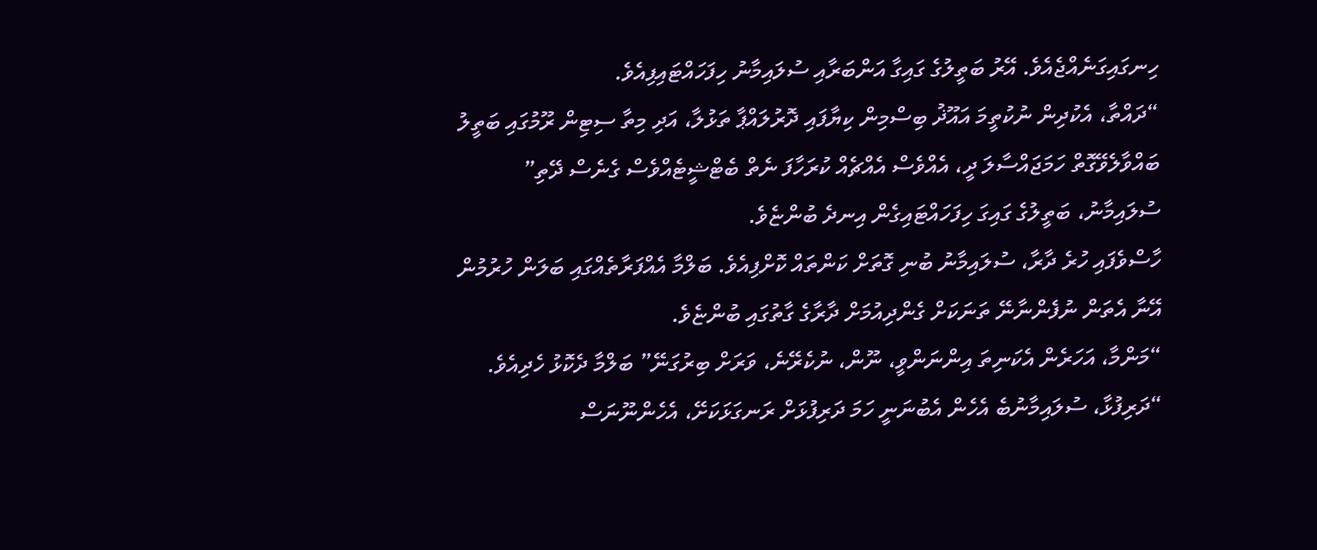ހިނގައިގަނެއްޖެއެވެ. އޭރު ބަތީލުގެ ގައިގާ އަންބަރާއި ސުލައިމާނު ހިފަހައްޓައިފިއެވެ.
“ދައްތާ، އެކުދިން ނުކުތީމަ އައޫޛު ބިސްމިން ކިޔާފައި ދޮރުލައްޕާ ތަޅުލާ، އަދި މިތާ ސިޓިން ރޫމުގައި ބަތީލު ބައްވާލެވޭގޮތް ހަމަޖައްސާލަ ދީ، އެއްވެސް އެއްޗެއް ކުރަހާފަ ނެތް ބެޓްޝީޓެއްވެސް ގެނެސް ދޭތި” ސުލައިމާނު، ބަތީލުގެ ގައިގަ ހިފަހައްޓައިގެން އިނދެ ބުންޏެވެ.
ހާސްވެފައި ހުރެ ދާރާ، ސުލައިމާނު ބުނި ގޮތަށް ކަންތައް ކޮށްފިއެވެ. ބަލްމާ އެއްފަރާތެއްގައި ބަލަން ހުރުމުން އޭނާ އެތަން ނުފެންނާނޭ ތަނަކަށް ގެންދިއުމަށް ދާރާގެ ގާތުގައި ބުންޏެވެ.
“މަންމާ، އަހަރެން އެކަނިތަ އިންނަންވީ، ނޫން، ނުކެރޭނެ، ވަރަށް ބިރުގަނޭ” ބަލްމާ ދެކޮޅު ހެދިއެވެ.
“ދަރިފުޅާ، ސުލައިމާނުބެ އެހެން އެބުނަނީ ހަމަ ދަރިފުޅަށް ރަނގަޅަކަށޭ، އެހެންނޫނަސް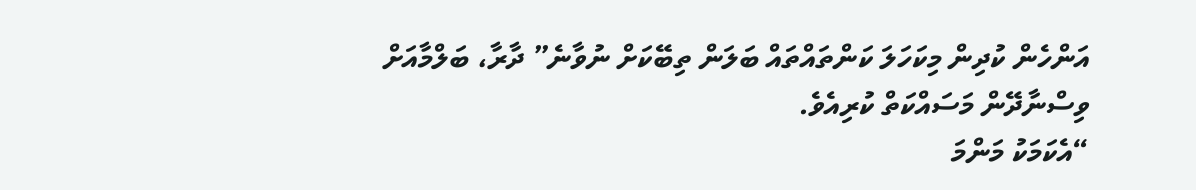އަންހެން ކުދިން މިކަހަލަ ކަންތައްތައް ބަލަން ތިބޭކަށް ނުވާނެ” ދާރާ، ބަލްމާއަށް ވިސްނާދޭން މަސައްކަތް ކުރިއެވެ.
“އެކަމަކު މަންމަ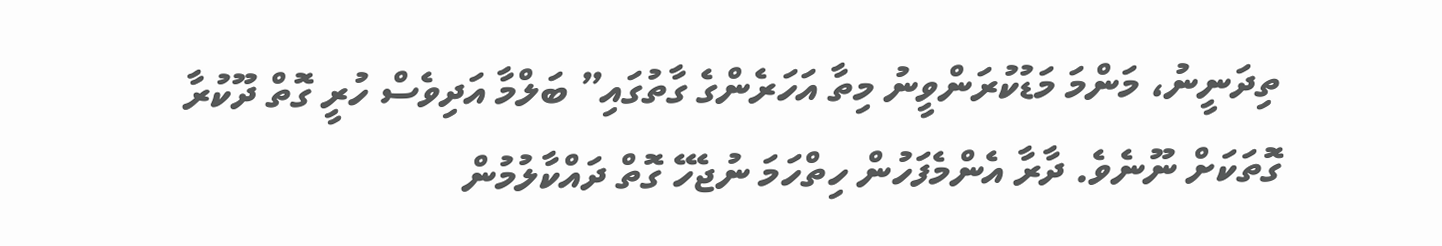ތިދަނީނު، މަންމަ މަޑުކުރަންވީނު މިތާ އަހަރެންގެ ގާތުގައި” ބަލްމާ އަދިވެސް ހުރީ ގޮތް ދޫކުރާ ގޮތަކަށް ނޫނެވެ. ދާރާ އެންމެފަހުން ހިތްހަމަ ނުޖެހޭ ގޮތް ދައްކާލުމުން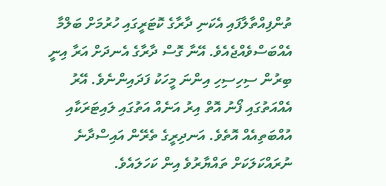ތުންފިއްތާލާފައި އެކަނި ދާރާގެ ކޮޓަރީގައި ހުރުމަށް ބަލްމާ އެއްބަސްވެއްޖެއެވެ. އޭނާ ގޮސް ދާރާގެ އެނދަށް އަރާ އިނީ ބިރުން ސިހިސިހި އިންނަ މީހަކު ފަދައިންނެވެ. އޭރު އެއްއަތުގައި ފޯނު އޮތް އިރު އަނެއް އަތުގައި ލައިޓަރަކާއި އުއްބަތިއެއް އޮތެވެ. އަނދިރީގެ ތެރޭން އައިސްދާނެ ނުރައްކަލަކަށް ތައްޔާރުވެ އިން ކަހަލައެވެ.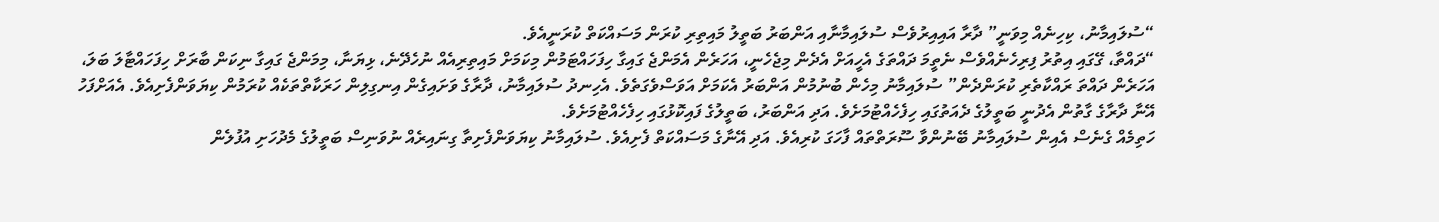“ސުލައިމާނު، ކިހިނެއް މިވަނީ” ދާރާ އައިއިރުވެސް ސުލައިމާނާއި އަންބަރު ބަތީލު މައިތިރި ކުރަން މަސައްކަތް ކުރަނީއެވެ.
“ދައްތާ، ގޭގައި އިތުރު ފިރިހެނެއްވެސް ނެތީމަ ދައްތަގެ އެހީއަށް އެދެން މިޖެހެނީ، އަހަރެން އެމަންޖެ ގައިގާ ހިފަހައްޓަމުން މިކަމަށް މައިތިރިއެއް ނުހެދޭނެ، ޅިޔަނާ، މިމަންޖެ ގައިގާ ނިކަން ބާރަށް ހިފަހައްޓާލަ ބަލަ، އަހަރެން ދައްތަ ރައްކާތެރި ކުރަންދެން” ސުލައިމާނު މިހެން ބުނުމުން އަންބަރު އެކަމަށް އަވަސްވެގަތެވެ. އެހިނދު ސުލައިމާނު، ދާރާގެ ވަށައިގެން އިނގިލިން ހަރަކާތްތަކެއް ކުރަމުން ކިޔަވަންފެށިއެވެ. އެއަށްފަހު އޭނާ ދާރާގެ ގާތުން އެދުނީ ބަތީލުގެ ދެއަތުގައި ހިފެހެއްޓުމަށެވެ. އަދި އަންބަރު، ބަތީލުގެ ފައިކޮޅުގައި ހިފެހެއްޓުމަށެވެ.
ހަތިމެއް ގެނެސް އެއިން ސުލައިމާނު ބޭނުންވާ ސޫރަތްތައް ފާހަގަ ކުރިއެވެ. އަދި އޭނާގެ މަސައްކަތް ފެށިއެވެ. ސުލައިމާނު ކިޔަވަންފެށިތާ ގިނައިރެއް ނުވަނިސް ބަތީލުގެ މެދުހަށި އުފުލެން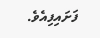ފަށައިފިއެވެ.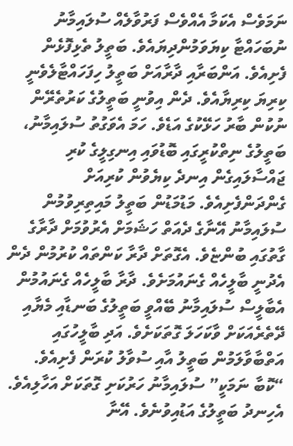ނަމަވެސް އެކަމާ އެއްވެސް ފަރުވާލެއް ސުލައިމާނު ނުބަހައްޓާ ކިޔަވަމުންދިޔައެވެ. ބަތީލު ތެޅިފޮޅެން ފެށިއެވެ. އަންބަރާއި ދާރާއަށް ބަތީލު ހިފަހައްޓާލެވެނީ ކިރިޔަ ކިރިޔާއެވެ. ދެން އިވުނީ ބަތީލުގެ ކަރުތެރޭން ނުކުން ބާރު ހަޅޭކުގެ އަޑެވެ. ހަމަ އެވަގުތު ސުލައިމާނު، ބަތީލުގެ ނިތްކުރީގައި ބޮޑުވައި އިނގިލީގެ ކުރި ޖައްސާލައިގެން އިނދެ ކިޔެވުން ކުރިއަށް ގެންދަންފެށިއެވެ. މަޑުމަޑުން ބަތީލު މައިތިރިވުމުން ސުލައިމާނު އޭނާގެ ދެއަތް ހަޝަމަށް އެރުވުމަށް ދާރާގެ ގާތުގައި ބުންޏެވެ. އެގޮތަށް ދާރާ ކަންތައް ކުރުމުން ދެން އެދުނީ ބާލީހެއް ގެނައުމަށެވެ. ދާރާ ބާލީހެއް ގެނައުމުން އެބާލީސް ސުލައިމާނު ބޭއްވީ ބަތީލުގެ ބަނޑާއި މެޔާއި ދޭތެރެއަކަށް ވާކަހަލަ ގޮތަކަށެވެ. އަދި ބާލީހުގައި އަތްބާވާލަމުން ބަތީލު އާއި ސުވާލު ކުރަން ފެށިއެވެ.
“ކޮބާ ނަމަކީ” ސުލައިމާނު ހަރުކަށި ގޮތަކަށް އަހާލިއެވެ. އެހިނދު ބަތީލުގެ އަޑުއިވުނެވެ. އޭނާ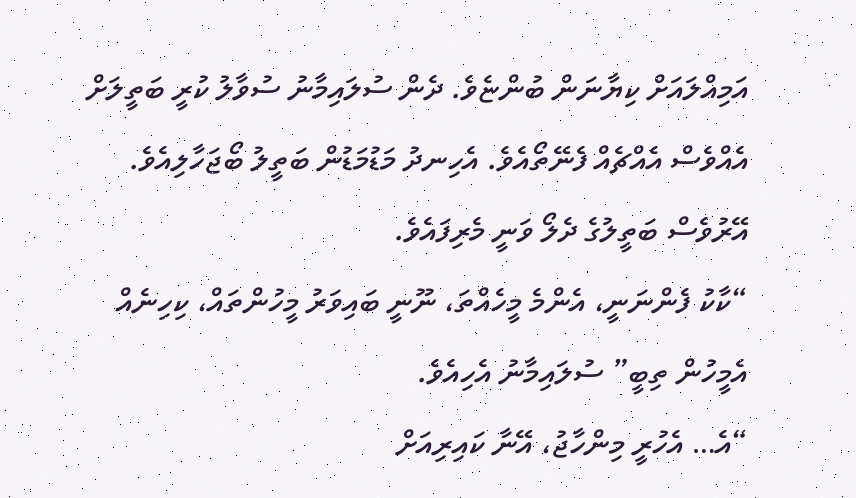އަމިއްލައަށް ކިޔާނަން ބުންޏެވެ. ދެން ސުލައިމާނު ސުވާލު ކުރީ ބަތީލަށް އެއްވެސް އެއްޗެއް ފެނޭތޯއެވެ. އެހިނދު މަޑުމަޑުން ބަތީލު ބޯޖަހާލިއެވެ. އޭރުވެސް ބަތީލުގެ ދެލޯ ވަނީ މެރިފައެވެ.
“ކާކު ފެންނަނީ، އެންމެ މީހެއްތަ، ނޫނީ ބައިވަރު މީހުންތައް، ކިހިނެއް އެމީހުން ތިބީ” ސުލައިމާނު އެހިއެވެ.
“އެ… އެހުރީ މިންހާޖު، އޭނާ ކައިރިއަށް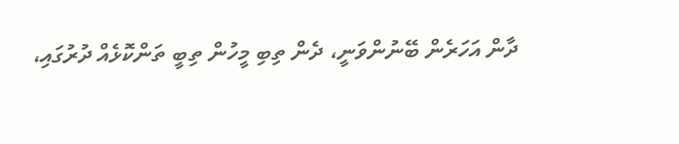ދާން އަހަރެން ބޭނުންވަނީ، ދެން ތިބި މީހުން ތިބީ ތަންކޮޅެއް ދުރުގައި،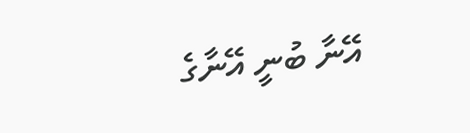އޭނާ ބުނީ އޭނާގެ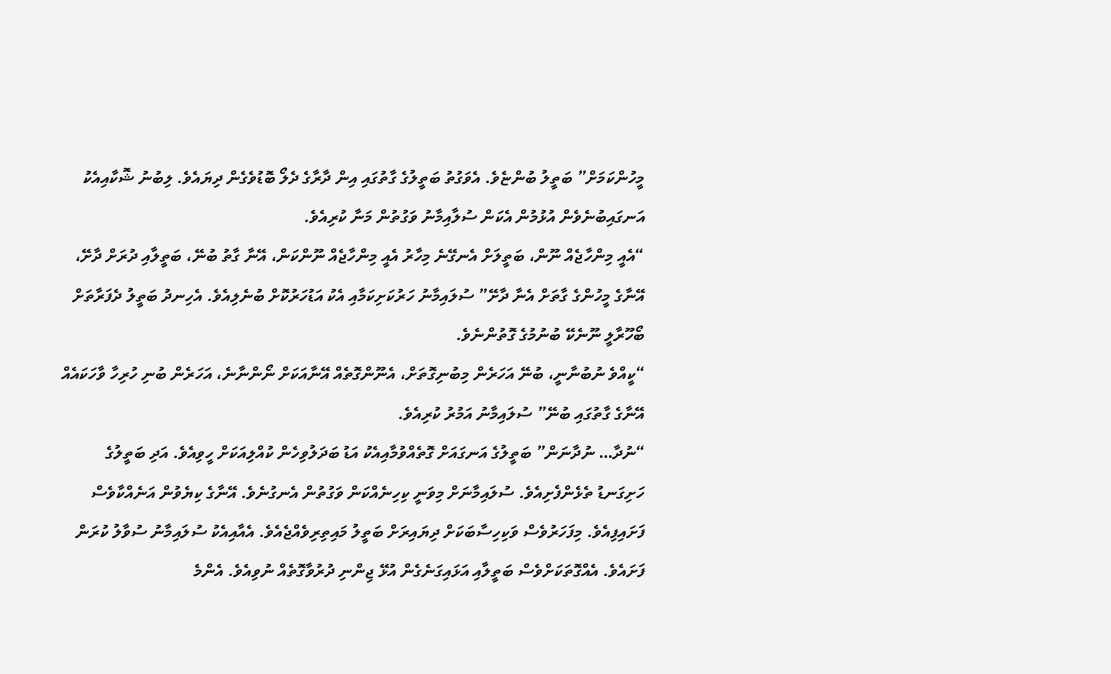މީހުންކަމަށް” ބަތީލު ބުންޏެވެ. އެވަގުތު ބަތީލުގެ ގާތުގައި އިން ދާރާގެ ދެލޯ ބޮޑުވެގެން ދިޔައެވެ. ލިބުނު ޝޮކާއިއެކު އަނގައިބުނެވެން އުޅުމުން އެކަން ސުލާއިމާނު ވަގުތުން މަނާ ކުރިއެވެ.
“އެއީ މިންހާޖެއް ނޫން، ބަތީލަށް އެނގޭނެ މިހާރު އެއީ މިންހާޖެއް ނޫންކަން، އޭނާ ގާތު ބުނޭ، ބަތީލާއި ދުރަށް ދާށޭ، އޭނާގެ މީހުންގެ ގާތަށް އެނާ ދާށޭ” ސުލައިމާނު ހަރުކަށިކަމާއި އެކު އަޑުހަރުކޮށް ބުނެލިއެވެ. އެހިނދު ބަތީލު ދެފަރާތަށް ބޯހޫރާލީ ނޫނެކޭ ބުނުމުގެ ގޮތުންނެވެ.
“ކީއްވެ ނުބުނާނީ، ބުނޭ އަހަރެން މިބުނިގޮތަށް، އެނޫންގޮތެއް އޭނާއަކަށް ނޯންނާނެ، އަހަރެން ބުނި ހުރިހާ ވާހަކައެއް އޭނާގެ ގާތުގައި ބުނޭ” ސުލައިމާނު އަމުރު ކުރިއެވެ.
“ނުދާ… ނުދާނަން” ބަތީލުގެ އަނގައަށް ގޮތެއްވުމާއިއެކު އަޑު ބަދަލުވިހެން ކުއްލިއަކަށް ހީވިއެވެ. އަދި ބަތީލުގެ ހަށިގަނޑު ތެޅެންފެށިއެވެ. ސުލައިމާނަށް މިވަނީ ކިހިނެއްކަން ވަގުތުން އެނގުނެވެ. އޭނާގެ ކިޔެވުން އަނެއްކާވެސް ފަށައިފިއެވެ. މިފަހަރުވެސް ވަކިހިސާބަކަށް ދިޔައިރަށް ބަތީލު މައިތިރިވެއްޖެއެވެ. އެއާއިއެކު ސުލައިމާނު ސުވާލު ކުރަން ފަށައެވެ. އެއްގޮތަކަށްވެސް ބަތީލާއި އަޅައިގަނެގެން އުޅޭ ޖިންނި ދުރުވާގޮތެއް ނުވިއެވެ. އެންމެ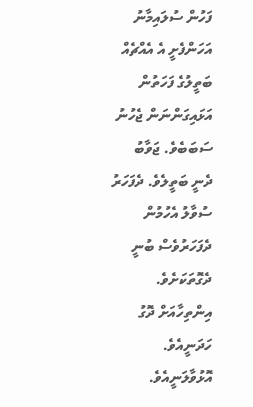ފަހުން ސުލައިމާނު އަހަންފެށީ އެ އެއްޗެއް ބަތީލުގެ ފަހަތުން އަޅައިގަންނަން ޖެހުނު ސަބަބެވެ. ޖަވާބު ދެނީ ބަތީލެވެ. ދެފަހަރު ސުވާލު އެހުމުން ދެފަހަރުވެސް ބުނީ ދެގޮތަކަށެވެ. އިންތިހާއަށް ދޮގު ހަދަނީއެވެ. އޮޅުވާލަނީއެވެ.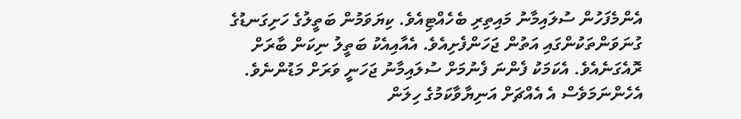އެންމެފަހުން ސުލައިމާނު މައިތިރި ބެހެއްޓިއެވެ. ކިޔަވަމުން ބަތީލުގެ ހަށިގަނޑުގެ ގުނަވަންތަކުންގައި އަތުން ޖަހަންފެށިއެވެ. އެއާއިއެކު ބަތީލު ނިކަން ބާރަށް ރޮއެގަނެއެވެ. އެކަމަކު ފެންނަ ފެނުމަށް ސުލައިމާނު ޖަހަނީ ވަރަށް މަޑުންނެވެ. އެހެންނަމަވެސް އެ އެއްޗަށް އަނިޔާވާކަމުގެ ހިލަން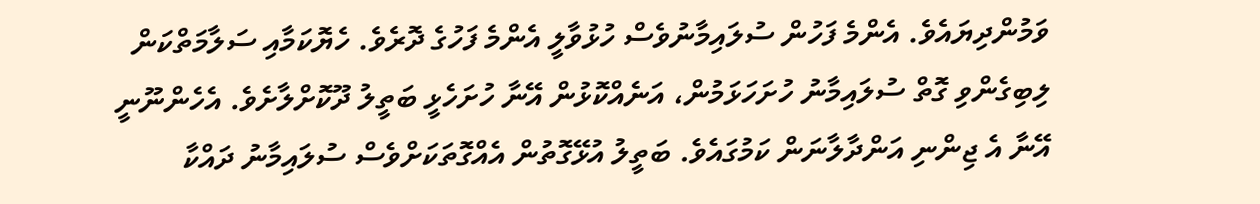ވަމުންދިޔައެވެ. އެންމެ ފަހުން ސުލައިމާނުވެސް ހުޅުވާލީ އެންމެ ފަހުގެ ދޮރެވެ. ހެޔޮކަމާއި ސަލާމަތްކަން ލިބިގެންވި ގޮތް ސުލައިމާނު ހުށަހަޅަމުން، އަނެއްކޮޅުން އޭނާ ހުށަހެޅީ ބަތީލު ދޫކޮށްލާށެވެ. އެހެންނޫނީ އޭނާ އެ ޖިންނި އަންދާލާނަން ކަމުގައެވެ. ބަތީލު އުޅޭގޮތުން އެއްގޮތަކަށްވެސް ސުލައިމާނު ދައްކާ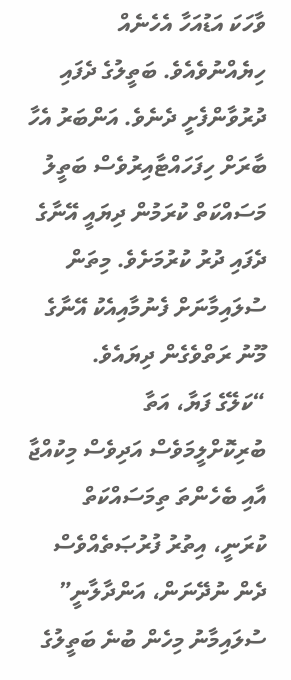ވާހަކަ އަޑުއަހާ އެހެނެއް ހިޔެއްނުވެއެވެ. ބަތީލުގެ ދެފައި ދުރުވާންފެށީ ދެނެވެ. އަންބަރު އެހާ ބާރަށް ހިފަހައްޓާއިރުވެސް ބަތީލު މަސައްކަތް ކުރަމުން ދިޔައީ އޭނާގެ ދެފައި ދުރު ކުރުމަށެވެ. މިތަން ސުލައިމާނަށް ފެނުމާއިއެކު އޭނާގެ މޫނު ރަތްވެގެން ދިޔައެވެ.
“ކަލޭގެ ފަޔާ، އަތާ ބުރިކޮށްލީމަވެސް އަދިވެސް މިކުއްޖާ އާއި ބެހެންތަ ތިމަސައްކަތް ކުރަނީ، އިތުރު ފުރުޞަތެއްވެސް ދެން ނުދޭނަން، އަންދާލާނީ” ސުލައިމާނު މިހެން ބުނެ ބަތީލުގެ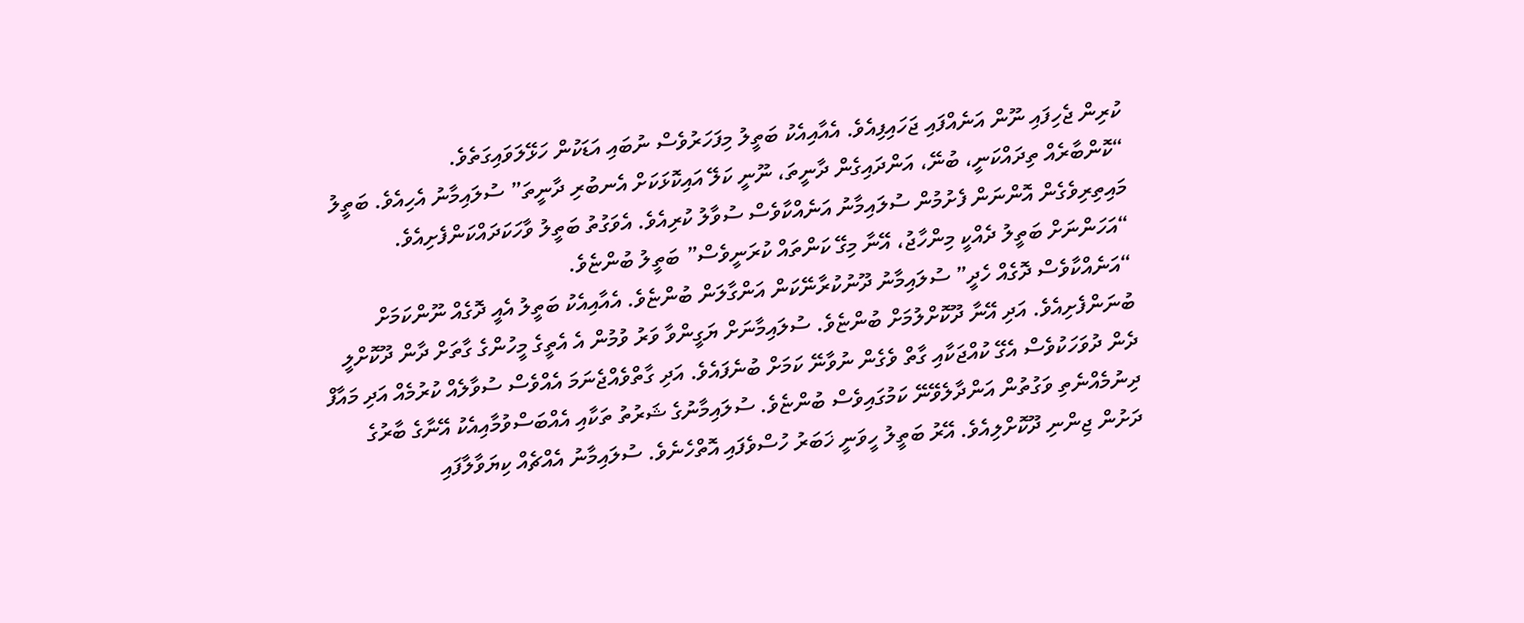ކުރިން ޖެހިފައި ނޫން އަނެއްފައި ޖަހައިފިއެވެ. އެއާއިއެކު ބަތީލު މިފަހަރުވެސް ނުބައި އަޑަކުން ހަޅޭލަވައިގަތެވެ.
“ކޮންބާރެއް ތިދައްކަނީ، ބުނޭ، އަންދައިގެން ދާނީތަ، ނޫނީ ކަލޭ އައިކޮޅަކަށް އެނބުރި ދާނީތަ” ސުލައިމާނު އެހިއެވެ. ބަތީލު މައިތިރިވެގެން އޮންނަން ފެށުމުން ސުލައިމާނު އަނެއްކާވެސް ސުވާލު ކުރިއެވެ. އެވަގުތު ބަތީލު ވާހަކަދައްކަންފެށިއެވެ.
“އަހަންނަށް ބަތީލު ދެއްކީ މިންހާޖު، އޭނާ މިގޭ ކަންތައް ކުރަނީވެސް” ބަތީލު ބުންޏެވެ.
“އަނެއްކާވެސް ދޮގެއް ހެދީ” ސުލައިމާނު ދޫނުކުރާނޭކަން އަންގާލަން ބުންޏެވެ. އެއާއިއެކު ބަތީލު އެއީ ދޮގެއް ނޫންކަމަށް ބުނަންފެށިއެވެ. އަދި އޭނާ ދޫކޮށްލުމަށް ބުންޏެވެ. ސުލައިމާނަށް ޔަގީންވާ ވަރު ވުމުން އެ އެތީގެ މީހުންގެ ގާތަށް ދާން ދޫކޮށްލީ ދެން ދުވަހަކުވެސް އެގޭ ކުއްޖަކާއި ގާތް ވެގެން ނުވާނޭ ކަމަށް ބުނެފައެވެ. އަދި ގާތްވެއްޖެނަމަ އެއްވެސް ސުވާލެއް ކުރުމެއް އަދި މައާފް ދިނުމެއްނެތި ވަގުތުން އަންދާލެވޭނޭ ކަމުގައިވެސް ބުންޏެވެ. ސުލައިމާނުގެ ޝަރުތު ތަކާއި އެއްބަސްވުމާއިއެކު އޭނާގެ ބާރުގެ ދަށުން ޖިންނި ދޫކޮށްލިއެވެ. އޭރު ބަތީލު ހީވަނީ ޚަބަރު ހުސްވެފައި އޮތްހެނެވެ. ސުލައިމާނު އެއްޗެއް ކިޔަވާލާފައި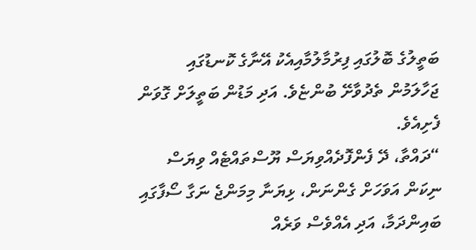ބަތީލުގެ ބޮލުގައި ފިރުމާލުމާއިއެކު އޭނާގެ ކޮނޑުގައި ޖަހާލަމުން ތެދުވާށޭ ބުންޏެވެ. އަދި މަޑުން ބަތީލަށް ގޮވަން ފެށިއެވެ.
“ދައްތާ، ދޭ ފެންފޮދެއްވިޔަސް ޔޫސްތައްޓެއް ވިޔަސް ނިކަން އަވަހަށް ގެންނަން، ޅިޔަނާ މިމަންޖެ ނަގާ ސޯފާގައި ބައިންދަމާ، އަދި އެއްވެސް ވަރެއް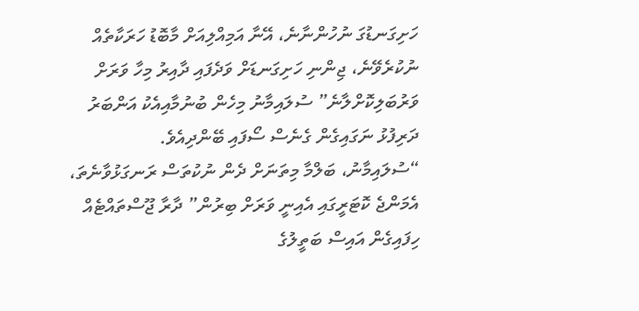ހަށިގަނޑުގަ ނުހުންނާނެ، އޭނާ އަމިއްލިއަށް މާބޮޑު ހަރަކާތެއް ނުކުރެވޭނެ، ޖިންނި ހަށިގަނޑަށް ވަދެފައި ދާއިރު މިހާ ވަރަށް ވަރުބަލިކޮށްލާނެ” ސުލައިމާނު މިހެން ބުނުމާއިއެކު އަންބަރު ދަރިފުޅު ނަގައިގެން ގެނެސް ސޯފައި ބޭންދިއެވެ.
“ސުލައިމާނު، ބަލްމާ މިތަނަށް ދެން ނުކުތަސް ރަނގަޅުވާނެތަ، އެމަންޖެ ކޮޓަރީގައި އެއިނީ ވަރަށް ބިރުން” ދާރާ ޖޫސްތައްޓެއް ހިފައިގެން އައިސް ބަތީލުގެ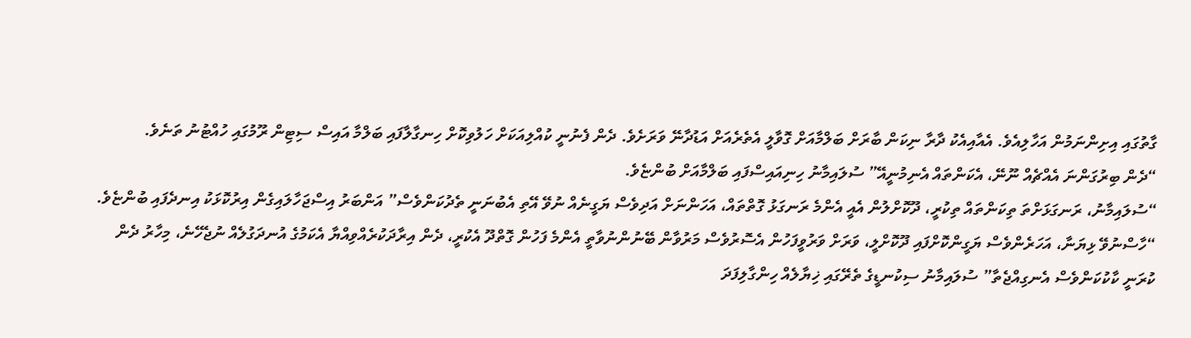ގާތުގައި އިށިންނަމުން އަހާލިއެވެ. އެއާއިއެކު ދާރާ ނިކަން ބާރަށް ބަލްމާއަށް ގޮވާލީ އެތެރެއަށް އަޑުދާނޭ ވަރަށެވެ. ދެން ފެނުނީ ކުއްލިއަކަށް ހަލުވިކޮށް ހިނގާލާފައި ބަލްމާ އައިސް ސިޓިން ރޫމުގައި ހުއްޓުނު ތަނެވެ.
“ދެން ބިރުގަންނަ އެއްޗެއް ނޫނޭ، އެކަންތައް އެނިމުނީއޭ” ސުލައިމާނު ހިނިއައިސްފައި ބަލްމާއަށް ބުންޏެވެ.
“ސުލައިމާނު، ރަނގަޅަށްތަ ތިކަންތައް ތިކުރީ، ދޫކޮށްލުން އެއީ އެންމެ ރަނގަޅު ގޮތްތައް، އަހަންނަށް އަދިވެސް ޔަގީނެއް ނުވޭ އޭތި އެބުނަނީ ތެދުކަންވެސް” އަންބަރު އިސްޖަހާލައިގެން އިރުކޮޅަކު އިނދެފައި ބުންޏެވެ.
“ހާސްނުވޭ ޅިޔަނާ، އަހަރެންވެސް ޔަގީންކޮށްފައި ދޫކޮށްލީ، ވަރަށް ވަރުވީފަހުން އެސޮރުވެސް މަރުވާން ބޭނުންނުވާތީ އެންމެ ފަހުން ގޮތްދޫ އެކުރީ، ދެން އިރާދަކުރެއްވިއްޔާ އެކަމުގެ އުނދަގުލެއް ނުޖެހޭނެ، މިހާރު ދެން ކުރަނީ ކާކުކަންވެސް އެނގިއްޖެތާ” ސުލައިމާނު ސިކުނޑީގެ ތެރޭގައި ޚިޔާލެއް ހިންގާލިފަދަ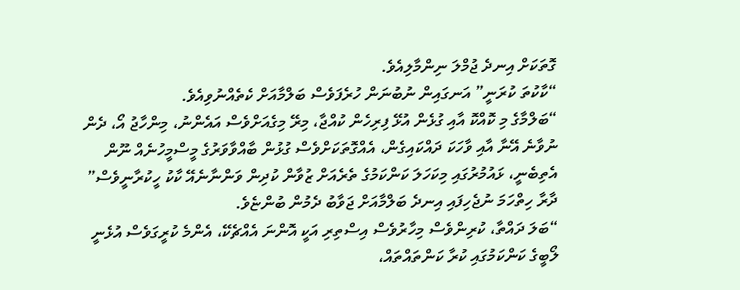ގޮތަކަށް އިނދެ ޖުމްލަ ނިންމާލިއެވެ.
“ކާކުތަ ކުރަނީ” އަނގައިން ނުބުނަން ހުރެފަވެސް ބަލްމާއަށް ކެތެއްނުވިއެވެ.
“ބަލްމާގެ މި ކޮއްކޮ އާއި ގުޅެން އުޅޭ ފިރިހެން ކުއްޖާ، މިރޭ މިގެއަށްވެސް އައެންނު، މިންހާޖު އޯ، ދެން ނުވާނެ އޭނާ އާއި ވާހަކަ ދައްކައިގެން، އެއްގޮތަކަށްވެސް ގުޅުން ބާއްވާވަރުގެ މީސްމީހުނެއް ނޫން އެތިބެނީ، ޅައުމުރުގައި މިކަހަލަ ކަންކަމުގެ ތެރެއަށް ޒުވާން ކުދިން ވަންނާނެއޭ ކާކު ހީކުރާނީވެސް” ދާރާ ހިތްހަމަ ނުޖެހިފައި އިނދެ ބަލްމާއަށް ޖަވާބު ދެމުން ބުންޏެވެ.
“ބަލަ ދައްތާ، ކުރިންވެސް މިހާރުވެސް އިސްތިރި އަކީ އޮންނަ އެއްޗެކޭ، އެންމެ ކުރީގަވެސް އުޅެނީ ލޯބީގެ ކަންކަމުގައި ކުރާ ކަންތައްތައް،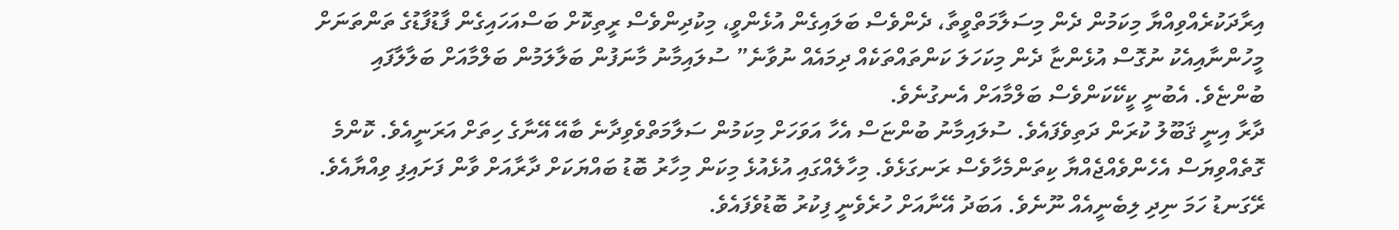އިރާދަކުރެއްވިއްޔާ މިކަމުން ދެން މިސަލާމަތްވީތާ، ދެންވެސް ބަލައިގެން އުޅެންވީ، މިކުދިންވެސް ރީތިކޮށް ބަސްއަހައިގެން ފާޑުފާޑުގެ ތަންތަނަށް މީހުންނާއިއެކު ނުގޮސް އުޅެންޏާ ދެން މިކަހަލަ ކަންތައްތަކެއް ދިމައެއް ނުވާނެ” ސުލައިމާނު މާނަފުން ބަލާލަމުން ބަލްމާއަށް ބަލާލާފައި ބުންޏެވެ. އެބުނީ ކީކޭކަންވެސް ބަލްމާއަށް އެނގުނެވެ.
ދާރާ އިނީ ޤަބޫލު ކުރަން ދަތިވެފައެވެ. ސުލައިމާނު ބުންޏަސް އެހާ އަވަހަށް މިކަމުން ސަލާމަތްވެވިދާނެ ބާއޭ އޭނާގެ ހިތަށް އަރަނީއެވެ. ކޮންމެ ގޮތެއްވިޔަސް އެހެންވެއްޖެއްޔާ ކިތަންމެހާވެސް ރަނގަޅެވެ. މިހާލެއްގައި އުޅެއުޅެ މިކަން މިހާރު ބޮޑު ބައްޔަކަށް ދާރާއަށް ވާން ފަށައިފި ވިއްޔާއެވެ. ރޭގަނޑު ހަމަ ނިދި ލިބެނީއެއް ނޫނެވެ. އަބަދު އޭނާއަށް ހުރެވެނީ ފިކުރު ބޮޑުވެފައެވެ.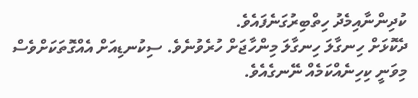ކުދިންނާއިމެދު ހިތްބިރުގަނެފައެވެ.
ދެކޮޅަށް ހިނގާލަ ހިނގާލަ މިންހާޖަށް ހުރެވުނެވެ. ސިކުނޑިއަށް އެއްގޮތަކަށްވެސް މިވަނީ ކިހިނެއްކަމެއް ނޭނގެއެވެ.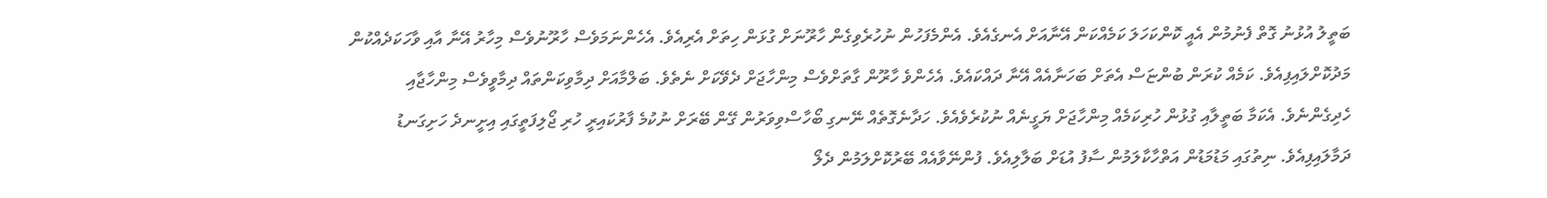ބަތީލު އުޅުނު ގޮތް ފެނުމުން އެއީ ކޮންކަހަލަ ކަމެއްކަން އޭނާއަށް އެނގެއެވެ. އެންމެފަހުން ނުހުރެވިގެން ހާރޫނަށް ގުޅަން ހިތަށް އެރިއެވެ. އެހެންނަމަވެސް ހާރޫނުވެސް މިހާރު އޭނާ އާއި ވާހަކަދެއްކުން މަދުކޮށްލައިފިއެވެ. ކަމެއް ކުރަން ބުންޏަސް އެތަށް ބަހަނާއެއް އޭނާ ދައްކައެވެ. އެހެންވެ ހާރޫން ގާތަށްވެސް މިންހާޖަށް ދެވޭކަށް ނެތެވެ. ބަލްމާއަށް ދިމާވިކަންތައް ދިމާވީވެސް މިންހާޖާއި ހެދިގެންނެވެ. އެކަމާ ބަތީލާއި ގުޅުން ހުރިކަމެއް މިންހާޖަށް ޔަގީނެއް ނުކުރެވެއެވެ. ހަދާނެގޮތެއް ނޭނގި ބޯހާސްވިވަރުން ގޭން ބޭރަށް ނުކުމެ ފާރުކައިރީ ހުރި ޖޯލިފަތީގައި އިށީނދެ ހަށިގަނޑު ދަމާލައިފިއެވެ. ނިތުގައި މަޑުމަޑުން އަތްހާކާލަމުން ސާފު އުޑަށް ބަލާލިއެވެ. ފުންނޭވާއެއް ބޭރުކޮށްލަމުން ދެލޯ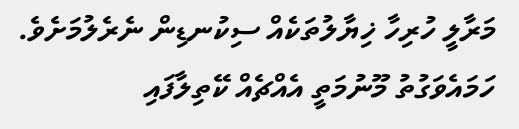މަރާލީ ހުރިހާ ޚިޔާލުތަކެއް ސިކުނޑިން ނެރެލުމަށެވެ. ހަމައެވަގުތު މޫނުމަތީ އެއްޗެއް ކޭތިލާފައި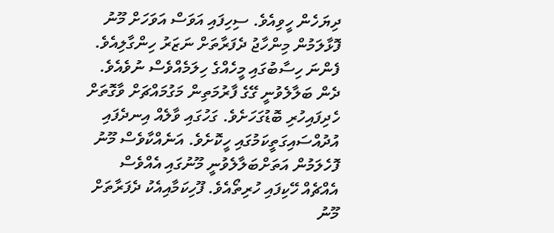ދިޔަހެން ހީވިއެވެ. ސިހިފައި އަވަސް އަވަހަށް މޫނު ފޮޅާލަމުން މިންހާޖު ދެފަރާތަށް ނަޒަރު ހިންގާލިއެވެ. ފެންނަ ހިސާބުގައި މީހެއްގެ ހިލަމެއްވެސް ނުވެއެވެ. ދެން ބަލާލެވުނީ ގޭގެ ފާރުމަތިން މަގުމައްޗަށް ވާގޮތަށް ހެދިފައިހުރި ބޮޑުގަހަށެވެ. ގަހުގައި ވާލެއް އިނދެފައި އުދުއްސައިގަތީކަމުގައި ހީކޮށެވެ. އަނެއްކާވެސް މޫނު ފޮހެލަމުން އަތަށްބަލާލެވުނީ މޫނުގައި އެއްވެސް އެއްޗެއް ހޭކިފައި ހުރިތޯއެވެ. ފޫހިކަމާއިއެކު ދެފަރާތަށް މޫނު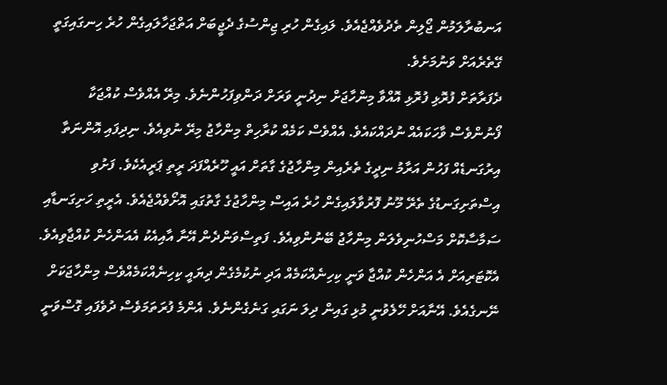އަނބުރާލަމުން ޖޯލިން ތެދުވެއްޖެއެވެ. ލައިގެން ހުރި ޖިންސުގެ ދެޖީބަށް އަތްޖަހާލައިގެން ހުރެ ހިނގައިގަތީ ގޭތެރެއަށް ވަނުމަށެވެ.
ދެފަރާތަށް ފުރޮޅި ފުރޮޅި އޮއްވާ މިންހާޖަށް ނިދުނީ ވަރަށް ދަންވިފަހުންނެވެ. މިރޭ އެއްވެސް ކުއްޖަކާ ފޯނުންވެސް ވާހަކައެއް ނުދައްކައެވެ. އެއްވެސް ކަމެއް ކުރާހިތް މިންހާޖު މިރޭ ނުވިއެވެ. ނިދިފައި އޮންނަތާ އިރުގަނޑެއް ފަހުން އަރާމު ނިދީގެ ތެރެއިން މިންހާޖުގެ ގާތަށް އައީ ހޫރެއްފަދަ ރީތި ޕަރީއެކެވެ. ފަށުވި އިސްތަށިގަނޑުގެ ތެރޭ މޫނު ފޮރުވާލައިގެން ހުރެ އައިސް މިންހާޖުގެ ގާތުގައި އޮށޯވެއްޖެއެވެ. އެރީތި ހަށިގަނޑާއި ސަމާސާކޮށް މަސްހުނިވެލަން މިންހާޖު ބޭނުންވިއެވެ. ފަތިސްވަންދެން އޭނާ އާއިއެކު އެއަންހެން ކުއްޖާވިއެވެ. އެކޮޓަރިއަށް އެ އަންހެން ކުއްޖާ ވަނީ ކިހިނެއްކަމެއް އަދި ނުކުމެގެން ދިޔައީ ކިހިނެއްކަމެއްވެސް މިންހާޖަކަށް ނޭނގެއެވެ. އޭނާއަށް ހޭލެވުނީ މުޅި ގައިން ދިލަ ނަގައި ގަނެގެންނެވެ. އެންމެ ފުރަތަމަވެސް ދުވެފައި ގޮސްވަނީ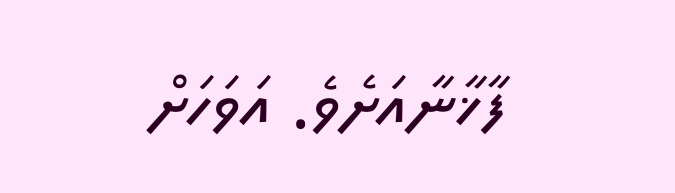ފާޚާނާއަށެވެ. އަވަހަށް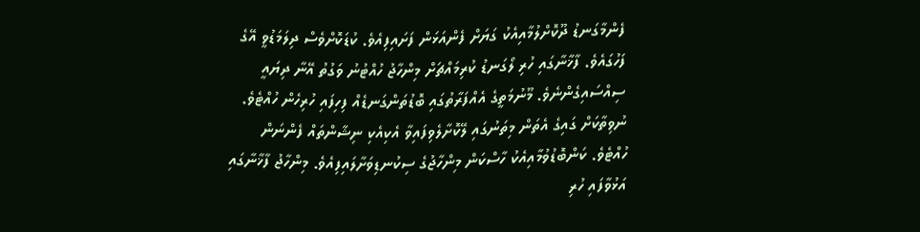ފެންމާގަނޑު ދޫކޮށްލުމާއިއެކު ގަޔަށް ފެންއަޅަން ފަށައިފިއެވެ. ކުޑަކޮށްވެސް ދިލަމަޑުވީ އޭގެ ފަހުގައެވެ. ފާޚާނާގައި ހުރި ލޯގަނޑު ކުރިމައްޗަށް މިންހާޖު ހުއްޓުނު ވަގުތު އޭނާ ދިޔައީ ސިއްސައިގެންނެވެ. މޫނުމަތީގެ އެއްފަރާތުގައި ބޮޑުތަންގަނޑެއް ފިހިފައި ހުރިހެން ހުއްޓެވެ. ނުވިތާކަށް ގައިގެ އެތަން މިތަނުގައި ލޭކޮށާލެވިފައިވާ އެކިއެކި ނިޝާންތައް ފެންނަން ހުއްޓެވެ. ކަންބޮޑުވުމާއިއެކު ހާސްކަން މިންހާޖުގެ ސިކުނޑިވަށާލައިފިއެވެ. މިންހާޖު ފާޚާނާގައި އަޅުވާފައި ހުރި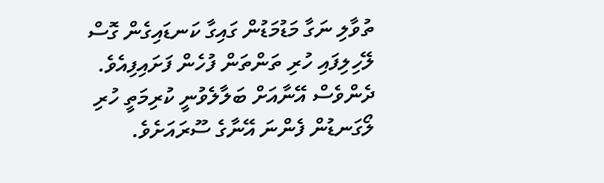ތުވާލި ނަގާ މަޑުމަޑުން ގައިގާ ކަނޑައިގެން ގޮސް ލޭހިލިފައި ހުރި ތަންތަން ފުހެން ފަށައިފިއެވެ. ދެންވެސް އޭނާއަށް ބަލާލެވުނީ ކުރިމަތީ ހުރި ލޯގަނޑުން ފެންނަ އޭނާގެ ސޫރައަށެވެ.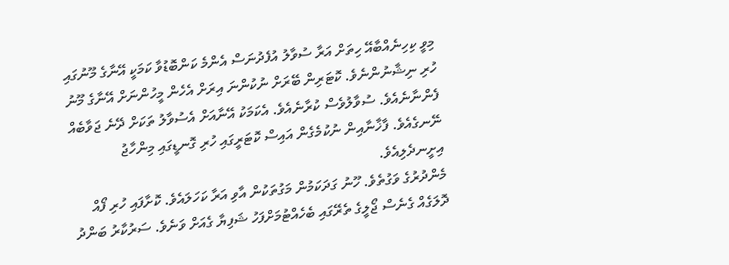މިވީ ކިހިނެއްބާއޭ ހިތަށް އަރާ ސުވާލު އުފެދުނަސް އެންމެ ކަންބޮޑުވާ ކަމަކީ އޭނާގެ މޫނުގައި ހުރި ނިޝާނުންނެވެ. ކޮޓަރިން ބޭރަށް ނުކުންނަ އިރަށް އެހެން މީހުންނަށް އޭނާގެ މޫނު ފެންނާނެއެވެ. ސުވާލުވެސް ކުރާނެއެވެ. އެކަމަކު އޭނާއަށް އެސުވާލު ތަކަށް ދޭނެ ޖަވާބެއް ނޭނގެއެވެ. ފާޚާނާއިން ނުކުމެގެން އައިސް ކޮޓަރީގައި ހުރި ގޮނޑީގައި މިންހާޖު އިށީނދެލިއެވެ.
މެންދުރުގެ ވަގުތެވެ. ހޫނު ގަދަކަމުން މަގުތަކުން އާވި އަރާ ކަހަލައެވެ. ކޮށާފައި ހުރި ފޯއް ދޮލަގެއް ގެނެސް ޖޯލީގެ ތެރޭގައި ބެހެއްޓުމަށްފަހު ޝަފިޔާ ގެއަށް ވަނެވެ. ސަރުކާރު ބަންދު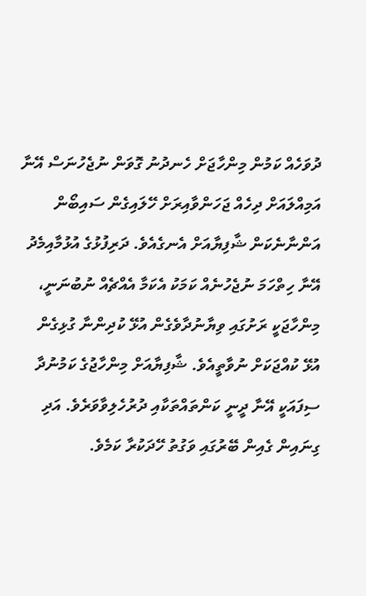ދުވަހެއް ކަމުން މިންހާޖަށް ހެނދުނު ގޮވަން ނުޖެހުނަސް އޭނާ އަމިއްލައަށް ދިހެއް ޖަހަންވާއިރަށް ހޭލައިގެން ސައިބޯން އަންނާނެކަން ޝާފިޔާއަށް އެނގެއެވެ. ދަރިފުޅުގެ އުޅުމާއިމެދު އޭނާ ހިތްހަމަ ނުޖެހުނެއް ކަމަކު އެކަމާ އެއްޗެއް ނުބުނަނީ، މިންހާޖަކީ ރަށުގައި ވިޔާނުދާވެގެން އުޅޭ ކުދިންނާ ގުޅިގެން އުޅޭ ކުއްޖަކަށް ނުވާތީއެވެ. ޝާފިޔާއަށް މިންހާޖުގެ ކަމުނުދާ ސިފައަކީ އޭނާ ދީނީ ކަންތައްތަކާއި ދުރުހެލިވާވަރެވެ. އަދި ގިނައިން ގެއިން ބޭރުގައި ވަގުތު ހޭދަކުރާ ކަމެވެ.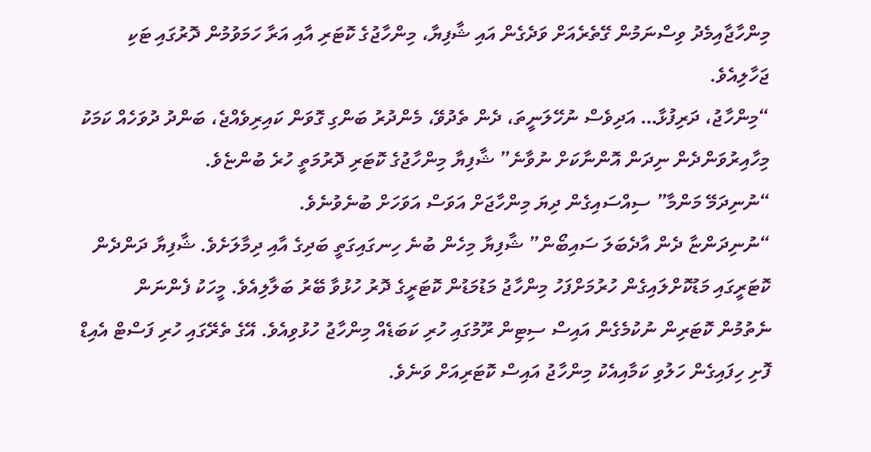މިންހާޖާއިމެދު ވިސްނަމުން ގޭތެރެއަށް ވަދެގެން އައި ޝާފިޔާ، މިންހާޖުގެ ކޮޓަރި އާއި އަރާ ހަމަވުމުން ދޮރުގައި ޓަކި ޖަހާލިއެވެ.
“މިންހާޖު، ދަރިފުޅާ… އަދިވެސް ނުހޭލަނީތަ، ދެން ތެދުވޭ، މެންދުރު ބަންގި ގޮވަން ކައިރިވެއްޖެ، ބަންދު ދުވަހެއް ކަމަކު މިހާއިރުވަންދެން ނިދަން އޮންނާކަށް ނުވާނެ” ޝާފިޔާ މިންހާޖުގެ ކޮޓަރި ދޮރުމަތީ ހުރެ ބުންޏެވެ.
“ނުނިދަމޭ މަންމާ” ސިއްސައިގެން ދިޔަ މިންހާޖަށް އަވަސް އަވަހަށް ބުނެވުނެވެ.
“ނުނިދަންޏާ ދެން އާދެބަލަ ސައިބޯން” ޝާފިޔާ މިހެން ބުނެ ހިނގައިގަތީ ބަދިގެ އާއި ދިމާލަށެވެ. ޝާފިޔާ ދަންދެން ކޮޓަރީގައި މަޑުކޮށްލައިގެން ހުރުމަށްފަހު މިންހާޖު މަޑުމަޑުން ކޮޓަރީގެ ދޮރު ހުޅުވާ ބޭރު ބަލާލިއެވެ. މީހަކު ފެންނަން ނެތުމުން ކޮޓަރިން ނުކުމެގެން އައިސް ސިޓިން ރޫމުގައި ހުރި ކަބަޑެއް މިންހާޖު ހުޅުވިއެވެ. އޭގެ ތެރޭގައި ހުރި ފަސްޓް އެއިޑް ފޮށި ހިފައިގެން ހަލުވި ކަމާއިއެކު މިންހާޖު އައިސް ކޮޓަރިއަށް ވަނެވެ.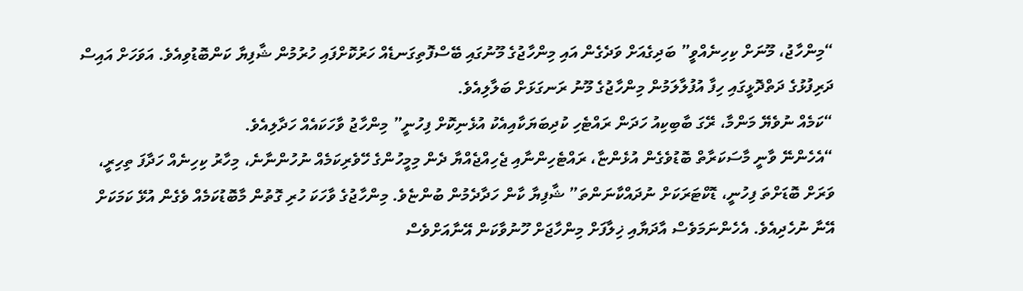“މިންހާޖު، މޫނަށް ކިހިނެއްވީ” ބަދިގެއަށް ވަދެގެން އައި މިންހާޖުގެ މޫނުގައި ބޭސްފޮތިގަނޑެއް ހަރުކޮށްފައި ހުރުމުން ޝާފިޔާ ކަންބޮޑުވިއެވެ. އަވަހަށް އައިސް ދަރިފުޅުގެ ދަތްދޮޅީގައި ހިފާ އުފުލާލަމުން މިންހާޖުގެ މޫނު ރަނގަޅަށް ބަލާލިއެވެ.
“ކަމެއް ނުވެޔޭ މަންމާ، ރޭގަ ބާބިކިއު ހަދަން ރައްޓެހި ކުދިބަޔަކާއިއެކު އުޅެނިކޮށް ފިހުނީ” މިންހާޖު ވާހަކައެއް ހަދާލިއެވެ.
“އެހެންނޭ ވާނީ މާސަކަރާތް ބޮޑުވެގެން އުޅެންޏާ، ރައްޓެހިންނާއި ޖެހިއްޖެއްޔާ ދެން މިމީހުންގެ ހޭވެރިކަމެއް ނުހުންނާނެ، މިހާރު ކިހިނެއް ހަދާފަ ތިހިރީ، ވަރަށް ބޮޑަށްތަ ފިހުނީ، ޑޮކްޓަރަކަށް ނުދައްކާނަންތަ” ޝާފިޔާ ކާން ހަދާދެމުން ބުންޏެވެ. މިންހާޖުގެ ވާހަކަ ހުރި ގޮތުން މާބޮޑުކަމެއް ވެގެން އުޅޭ ކަމަކަށް އޭނާ ނުހެދިއެވެ. އެހެންނަމަވެސް އާދަޔާއި ޚިލާފަށް މިންހާޖަށް ހޫނުވާކަން އޭނާއަށްވެސް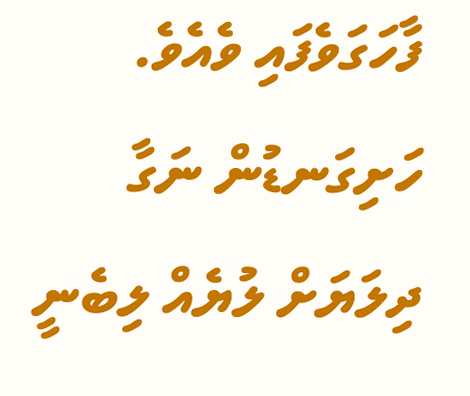ފާހަގަވެފައި ވެއެވެ. ހަށިގަނޑުން ނަގާ ދިލަޔަށް ލުޔެއް ލިބެނީ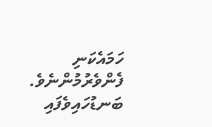ހަމައެކަނި ފެންވެރުމުންނެވެ. ބަނޑުހައިވެފައި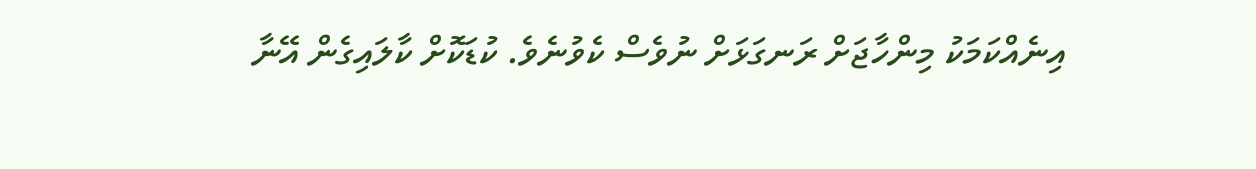އިނެއްކަމަކު މިންހާޖަށް ރަނގަޅަށް ނުވެސް ކެވުނެވެ. ކުޑަކޮށް ކާލައިގެން އޭނާ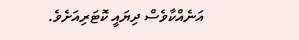އަނެއްކާވެސް ދިޔައީ ކޮޓަރިއަށެވެ.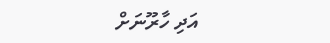އަދި ހާރޫނަށް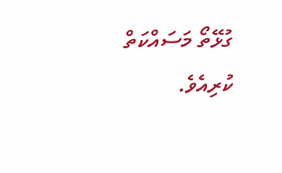ގުޅޭތޯ މަސައްކަތް ކުރިއެވެ.